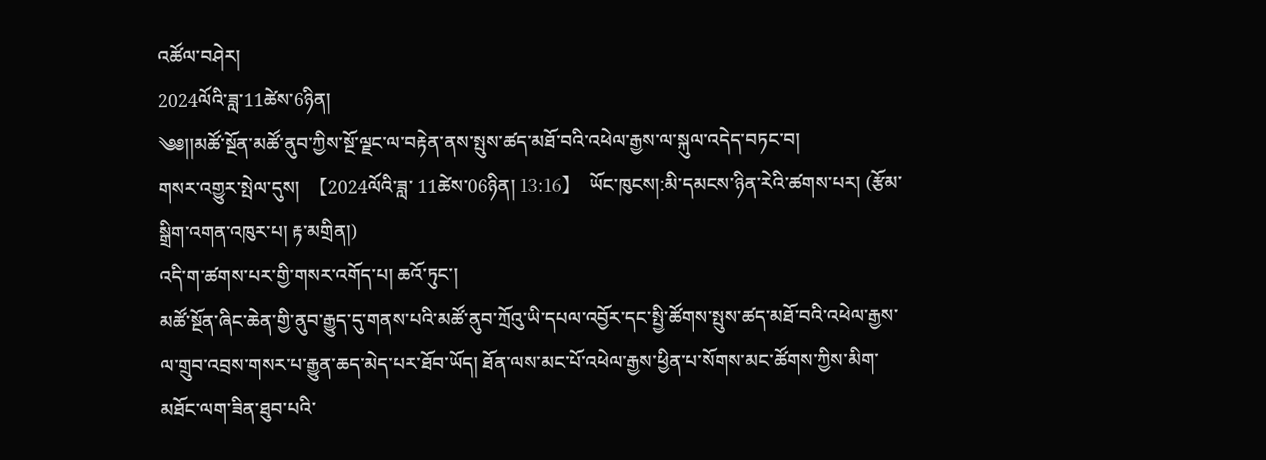འཚོལ་བཤེར།
2024ལོའི་ཟླ་11ཚེས་6ཉིན།
༄༅།།མཚོ་སྔོན་མཚོ་ནུབ་ཀྱིས་སྔོ་ལྗང་ལ་བརྟེན་ནས་སྤུས་ཚད་མཐོ་བའི་འཕེལ་རྒྱས་ལ་སྐུལ་འདེད་བཏང་བ།
གསར་འགྱུར་སྤེལ་དུས།  【2024ལོའི་ཟླ་ 11ཚེས་06ཉིན། 13:16】  ཡོང་ཁུངས།:མི་དམངས་ཉིན་རེའི་ཚགས་པར། (རྩོམ་སྒྲིག་འགན་འཁུར་པ། རྟ་མགྲིན།)
འདི་ག་ཚགས་པར་གྱི་གསར་འགོད་པ། ཆའོ་ཏུང་།
མཚོ་སྔོན་ཞིང་ཆེན་གྱི་ནུབ་རྒྱུད་དུ་གནས་པའི་མཚོ་ནུབ་ཀྲོའུ་ཡི་དཔལ་འབྱོར་དང་སྤྱི་ཚོགས་སྤུས་ཚད་མཐོ་བའི་འཕེལ་རྒྱས་ལ་གྲུབ་འབྲས་གསར་པ་རྒྱུན་ཆད་མེད་པར་ཐོབ་ཡོད། ཐོན་ལས་མང་པོ་འཕེལ་རྒྱས་ཕྱིན་པ་སོགས་མང་ཚོགས་ཀྱིས་མིག་མཐོང་ལག་ཟིན་ཐུབ་པའི་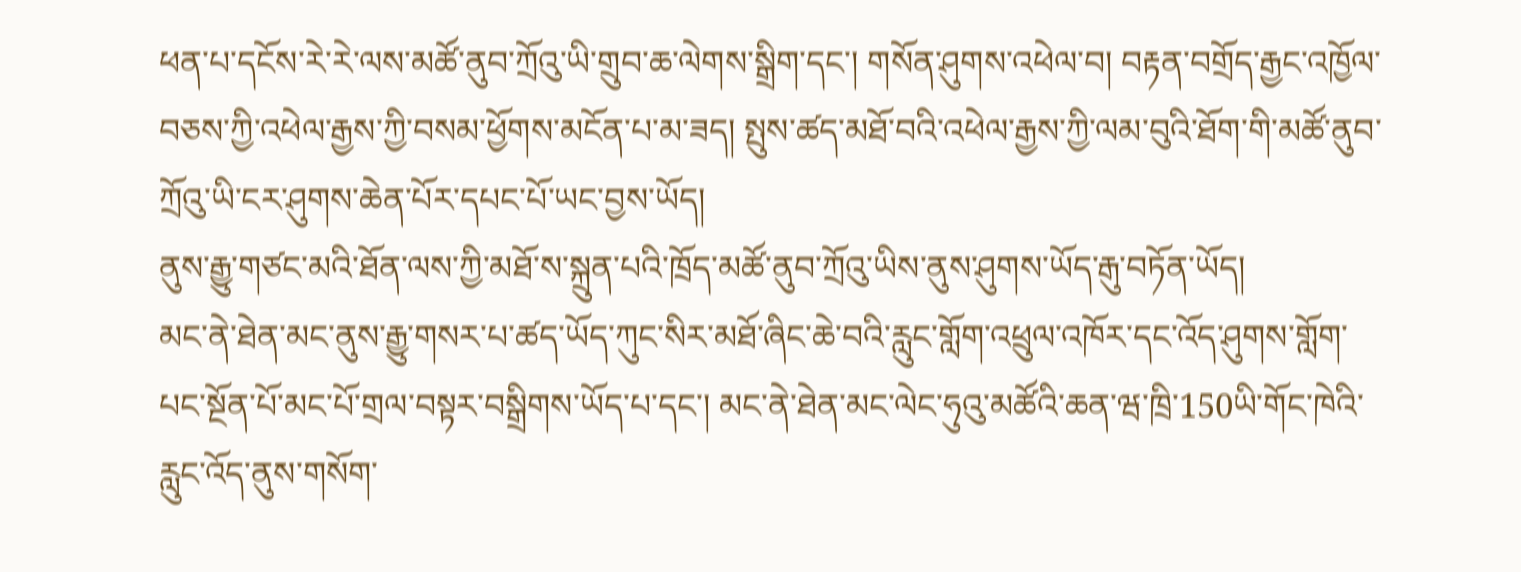ཕན་པ་དངོས་རེ་རེ་ལས་མཚོ་ནུབ་ཀྲོའུ་ཡི་གྲུབ་ཆ་ལེགས་སྒྲིག་དང་། གསོན་ཤུགས་འཕེལ་བ། བརྟན་བགྲོད་རྒྱང་འཁྱོལ་བཅས་ཀྱི་འཕེལ་རྒྱས་ཀྱི་བསམ་ཕྱོགས་མངོན་པ་མ་ཟད། སྤུས་ཚད་མཐོ་བའི་འཕེལ་རྒྱས་ཀྱི་ལམ་བུའི་ཐོག་གི་མཚོ་ནུབ་ཀྲོའུ་ཡི་ངར་ཤུགས་ཆེན་པོར་དཔང་པོ་ཡང་བྱས་ཡོད།
ནུས་རྒྱུ་གཙང་མའི་ཐོན་ལས་ཀྱི་མཐོ་ས་སྐྲུན་པའི་ཁྲོད་མཚོ་ནུབ་ཀྲོའུ་ཡིས་ནུས་ཤུགས་ཡོད་རྒུ་བཏོན་ཡོད།
མང་ནེ་ཐེན་མང་ནུས་རྒྱུ་གསར་པ་ཚད་ཡོད་ཀུང་སིར་མཐོ་ཞིང་ཆེ་བའི་རླུང་གློག་འཕྲུལ་འཁོར་དང་འོད་ཤུགས་གློག་པང་སྔོན་པོ་མང་པོ་གྲལ་བསྟར་བསྒྲིགས་ཡོད་པ་དང་། མང་ནེ་ཐེན་མང་ལེང་ཧུའུ་མཚོའི་ཆན་ཝ་ཁྲི་150ཡི་གོང་ཁེའི་རླུང་འོད་ནུས་གསོག་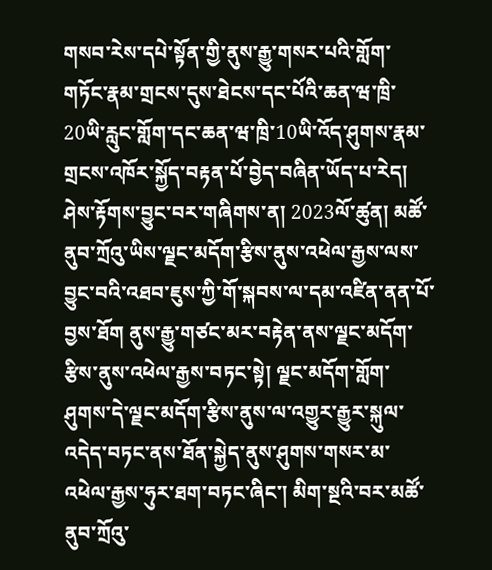གསབ་རེས་དཔེ་སྟོན་གྱི་ནུས་རྒྱུ་གསར་པའི་གློག་གཏོང་རྣམ་གྲངས་དུས་ཐེངས་དང་པོའི་ཆན་ཝ་ཁྲི་20ཡི་རླུང་གློག་དང་ཆན་ཝ་ཁྲི་10ཡི་འོད་ཤུགས་རྣམ་གྲངས་འཁོར་སྐྱོད་བརྟན་པོ་བྱེད་བཞིན་ཡོད་པ་རེད།
ཤེས་རྟོགས་བྱུང་བར་གཞིགས་ན། 2023ལོ་ཚུན། མཚོ་ནུབ་ཀྲོའུ་ཡིས་ལྗང་མདོག་རྩིས་ནུས་འཕེལ་རྒྱས་ལས་བྱུང་བའི་འཐབ་ཇུས་ཀྱི་གོ་སྐབས་ལ་དམ་འཛིན་ནན་པོ་བྱས་ཐོག ནུས་རྒྱུ་གཙང་མར་བརྟེན་ནས་ལྗང་མདོག་རྩིས་ནུས་འཕེལ་རྒྱས་བཏང་སྟེ། ལྗང་མདོག་གློག་ཤུགས་དེ་ལྗང་མདོག་རྩིས་ནུས་ལ་འགྱུར་རྒྱུར་སྐུལ་འདེད་བཏང་ནས་ཐོན་སྐྱེད་ནུས་ཤུགས་གསར་མ་འཕེལ་རྒྱས་ཧུར་ཐག་བཏང་ཞིང་། མིག་སྔའི་བར་མཚོ་ནུབ་ཀྲོའུ་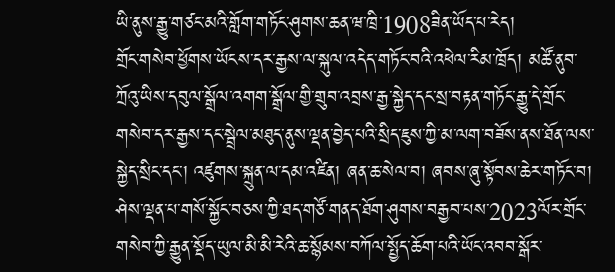ཡི་ནུས་རྒྱུ་གཙང་མའི་གློག་གཏོང་ཤུགས་ཆན་ཝ་ཁྲི་1908ཟིན་ཡོད་པ་རེད།
གྲོང་གསེབ་ཕྱོགས་ཡོངས་དར་རྒྱས་ལ་སྐུལ་འདེད་གཏོང་བའི་འཕེལ་རིམ་ཁྲོད། མཚོ་ནུབ་ཀྲོའུ་ཡིས་དབུལ་སྒྲོལ་འགག་སྒྲོལ་གྱི་གྲུབ་འབྲས་རྒྱ་སྐྱེད་དང་སྲ་བརྟན་གཏོང་རྒྱུ་དེ་གྲོང་གསེབ་དར་རྒྱས་དང་སྦྲེལ་མཐུད་ནུས་ལྡན་བྱེད་པའི་སྲིད་ཇུས་ཀྱི་མ་ལག་བཟོས་ནས་ཐོན་ལས་སྐྱེད་སྲིང་དང་། འཛུགས་སྐྲུན་ལ་དམ་འཛིན། ཞན་ཆ་སེལ་བ། ཞབས་ཞུ་སྟོབས་ཆེར་གཏོང་བ། ཤེས་ལྡན་པ་གསོ་སྐྱོང་བཅས་ཀྱི་ཐད་གཙོ་གནད་ཐོག་ཤུགས་བརྒྱབ་པས་2023ལོར་གྲོང་གསེབ་ཀྱི་རྒྱུན་སྡོད་ཡུལ་མི་མི་རེའི་ཆ་སྙོམས་བཀོལ་སྤྱོད་ཆོག་པའི་ཡོང་འབབ་སྒོར་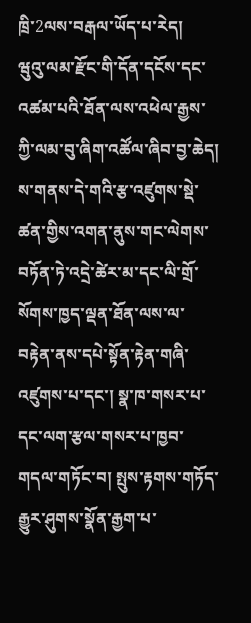ཁྲི་2ལས་བརྒལ་ཡོད་པ་རེད།
ཝུའུ་ལམ་རྫོང་གི་དོན་དངོས་དང་འཚམ་པའི་ཐོན་ལས་འཕེལ་རྒྱས་ཀྱི་ལམ་བུ་ཞིག་འཚོལ་ཞིབ་བྱ་ཆེད། ས་གནས་དེ་གའི་རྩ་འཛུགས་སྡེ་ཚན་གྱིས་འགན་ནུས་གང་ལེགས་བཏོན་ཏེ་འདྲེ་ཚེར་མ་དང་ལི་གྲོ་སོགས་ཁྱད་ལྡན་ཐོན་ལས་ལ་བརྟེན་ནས་དཔེ་སྟོན་རྟེན་གཞི་འཛུགས་པ་དང་། སྣ་ཁ་གསར་པ་དང་ལག་རྩལ་གསར་པ་ཁྱབ་གདལ་གཏོང་བ། སྤུས་རྟགས་གཏོད་རྒྱུར་ཤུགས་སྣོན་རྒྱག་པ་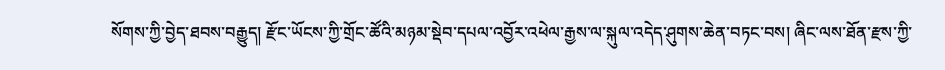སོགས་ཀྱི་བྱེད་ཐབས་བརྒྱུད། རྫོང་ཡོངས་ཀྱི་གྲོང་ཚོའི་མཉམ་སྡེབ་དཔལ་འབྱོར་འཕེལ་རྒྱས་ལ་སྐུལ་འདེད་ཤུགས་ཆེན་བཏང་བས། ཞིང་ལས་ཐོན་རྫས་ཀྱི་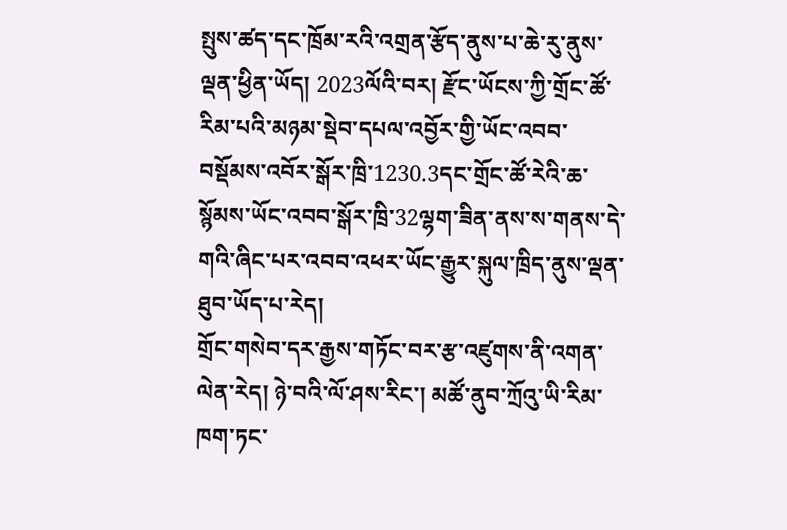སྤུས་ཚད་དང་ཁྲོམ་རའི་འགྲན་རྩོད་ནུས་པ་ཆེ་རུ་ནུས་ལྡན་ཕྱིན་ཡོད། 2023ལོའི་བར། རྫོང་ཡོངས་ཀྱི་གྲོང་ཚོ་རིམ་པའི་མཉམ་སྡེབ་དཔལ་འབྱོར་གྱི་ཡོང་འབབ་བསྡོམས་འབོར་སྒོར་ཁྲི་1230.3དང་གྲོང་ཚོ་རེའི་ཆ་སྙོམས་ཡོང་འབབ་སྒོར་ཁྲི་32ལྷག་ཟིན་ནས་ས་གནས་དེ་གའི་ཞིང་པར་འབབ་འཕར་ཡོང་རྒྱུར་སྐུལ་ཁྲིད་ནུས་ལྡན་ཐུབ་ཡོད་པ་རེད།
གྲོང་གསེབ་དར་རྒྱས་གཏོང་བར་རྩ་འཛུགས་ནི་འགན་ལེན་རེད། ཉེ་བའི་ལོ་ཤས་རིང་། མཚོ་ནུབ་ཀྲོའུ་ཡི་རིམ་ཁག་ཏང་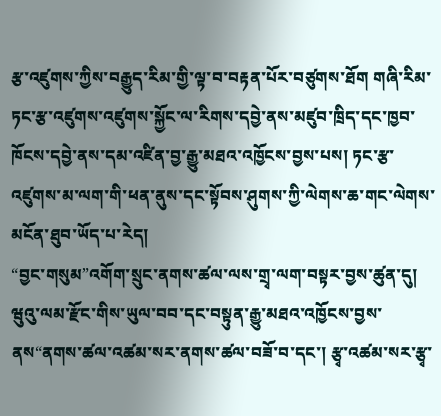རྩ་འཛུགས་ཀྱིས་བརྒྱུད་རིམ་གྱི་ལྟ་བ་བརྟན་པོར་བཙུགས་ཐོག གཞི་རིམ་ཏང་རྩ་འཛུགས་འཛུགས་སྐྱོང་ལ་རིགས་དབྱེ་ནས་མཛུབ་ཁྲིད་དང་ཁྱབ་ཁོངས་དབྱེ་ནས་དམ་འཛིན་བྱ་རྒྱུ་མཐའ་འཁྱོངས་བྱས་པས། ཏང་རྩ་འཛུགས་མ་ལག་གི་ཕན་ནུས་དང་སྟོབས་ཤུགས་ཀྱི་ལེགས་ཆ་གང་ལེགས་མངོན་ཐུབ་ཡོད་པ་རེད།
“བྱང་གསུམ”འགོག་སྲུང་ནགས་ཚལ་ལས་གྲྭ་ལག་བསྟར་བྱས་ཚུན་དུ། ཝུའུ་ལམ་རྫོང་གིས་ཡུལ་བབ་དང་བསྟུན་རྒྱུ་མཐའ་འཁྱོངས་བྱས་ནས“ནགས་ཚལ་འཚམ་སར་ནགས་ཚལ་བཟོ་བ་དང་། རྩྭ་འཚམ་སར་རྩྭ་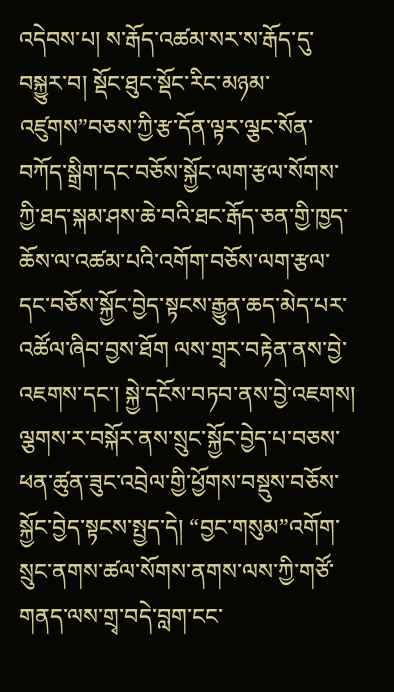འདེབས་པ། ས་རྒོད་འཚམ་སར་ས་རྒོད་དུ་བསྐྱུར་བ། སྡོང་ཐུང་སྡོང་རིང་མཉམ་འཛུགས”བཅས་ཀྱི་རྩ་དོན་ལྟར་ལྕང་སོན་བཀོད་སྒྲིག་དང་བཅོས་སྐྱོང་ལག་རྩལ་སོགས་ཀྱི་ཐད་སྐམ་ཤས་ཆེ་བའི་ཐང་རྒོད་ཅན་གྱི་ཁྱད་ཆོས་ལ་འཚམ་པའི་འགོག་བཅོས་ལག་རྩལ་དང་བཅོས་སྐྱོང་བྱེད་སྟངས་རྒྱུན་ཆད་མེད་པར་འཚོལ་ཞིབ་བྱས་ཐོག ལས་གྲྭར་བརྟེན་ནས་བྱེ་འཇགས་དང་། སྐྱེ་དངོས་བཏབ་ནས་བྱེ་འཇགས། ལྕགས་ར་བསྐོར་ནས་སྲུང་སྐྱོང་བྱེད་པ་བཅས་ཕན་ཚུན་ཟུང་འབྲེལ་གྱི་ཕྱོགས་བསྡུས་བཅོས་སྐྱོང་བྱེད་སྟངས་སྤྱད་དེ། “བྱང་གསུམ”འགོག་སྲུང་ནགས་ཚལ་སོགས་ནགས་ལས་ཀྱི་གཙོ་གནད་ལས་གྲྭ་བདེ་བླག་ངང་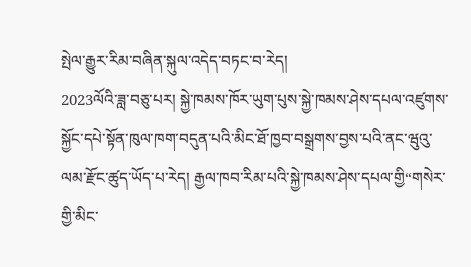སྤེལ་རྒྱུར་རིམ་བཞིན་སྐུལ་འདེད་བཏང་བ་རེད།
2023ལོའི་ཟླ་བཅུ་པར། སྐྱེ་ཁམས་ཁོར་ཡུག་པུས་སྐྱེ་ཁམས་ཤེས་དཔལ་འཛུགས་སྐྱོང་དཔེ་སྟོན་ཁུལ་ཁག་བདུན་པའི་མིང་ཐོ་ཁྱབ་བསྒྲགས་བྱས་པའི་ནང་ཝུའུ་ལམ་རྫོང་ཚུད་ཡོད་པ་རེད། རྒྱལ་ཁབ་རིམ་པའི་སྐྱེ་ཁམས་ཤེས་དཔལ་གྱི“གསེར་གྱི་མིང་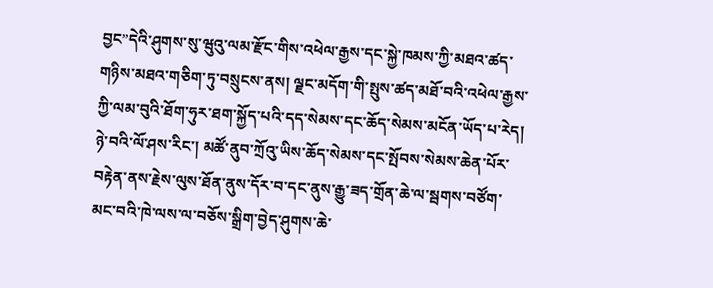བྱང”དེའི་ཤུགས་སུ་ཝུའུ་ལམ་རྫོང་གིས་འཕེལ་རྒྱས་དང་སྐྱེ་ཁམས་ཀྱི་མཐའ་ཚད་གཉིས་མཐའ་གཅིག་ཏུ་བསྲུངས་ནས། ལྗང་མདོག་གི་སྤུས་ཚད་མཐོ་བའི་འཕེལ་རྒྱས་ཀྱི་ལམ་བུའི་ཐོག་ཧུར་ཐག་སྐྱོད་པའི་དད་སེམས་དང་ཆོད་སེམས་མངོན་ཡོད་པ་རེད།
ཉེ་བའི་ལོ་ཤས་རིང་། མཚོ་ནུབ་ཀྲོའུ་ཡིས་ཆོད་སེམས་དང་སྤོབས་སེམས་ཆེན་པོར་བརྟེན་ནས་རྗེས་ལུས་ཐོན་ནུས་དོར་བ་དང་ནུས་རྒྱུ་ཟད་གྲོན་ཆེ་ལ་སྦགས་བཙོག་མང་བའི་ཁེ་ལས་ལ་བཅོས་སྒྲིག་བྱེད་ཤུགས་ཆེ་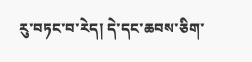རུ་བཏང་བ་རེད། དེ་དང་ཆབས་ཅིག་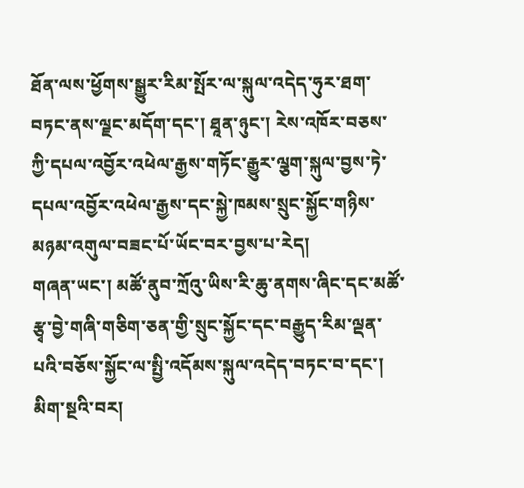ཐོན་ལས་ཕྱོགས་སྒྱུར་རིམ་སྤོར་ལ་སྐུལ་འདེད་ཧུར་ཐག་བཏང་ནས་ལྗང་མདོག་དང་། ཐཱན་ཉུང་། རེས་འཁོར་བཅས་ཀྱི་དཔལ་འབྱོར་འཕེལ་རྒྱས་གཏོང་རྒྱུར་ལྕག་སྐུལ་བྱས་ཏེ་དཔལ་འབྱོར་འཕེལ་རྒྱས་དང་སྐྱེ་ཁམས་སྲུང་སྐྱོང་གཉིས་མཉམ་འགུལ་བཟང་པོ་ཡོང་བར་བྱས་པ་རེད།
གཞན་ཡང་། མཚོ་ནུབ་ཀྲོའུ་ཡིས་རི་ཆུ་ནགས་ཞིང་དང་མཚོ་རྩྭ་བྱེ་གཞི་གཅིག་ཅན་གྱི་སྲུང་སྐྱོང་དང་བརྒྱུད་རིམ་ལྡན་པའི་བཅོས་སྐྱོང་ལ་སྤྱི་འདོམས་སྐུལ་འདེད་བཏང་བ་དང་། མིག་སྔའི་བར།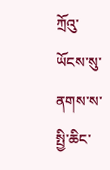ཀྲོའུ་ཡོངས་སུ་ནགས་ས་སྤྱི་ཆིང་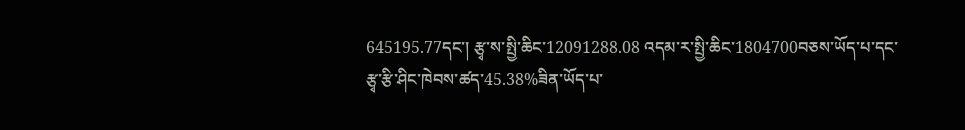645195.77དང་། རྩྭ་ས་སྤྱི་ཆིང་12091288.08 འདམ་ར་སྤྱི་ཆིང་1804700བཅས་ཡོད་པ་དང་རྩྭ་རྩི་ཤིང་ཁེབས་ཚད་45.38%ཟིན་ཡོད་པ་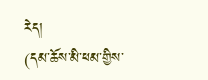རེད།
(དམ་ཆོས་མི་ཕམ་གྱིས་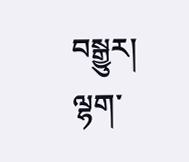བསྒྱུར། ལྷག་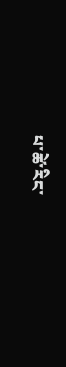པ་ཚེ་རིང་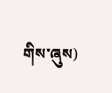གིས་ཞུས)